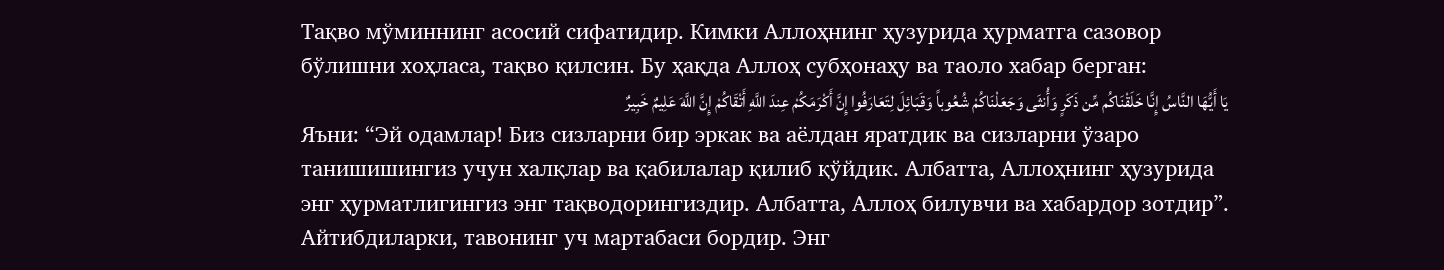Тақво мўминнинг асосий сифатидир. Кимки Аллоҳнинг ҳузурида ҳурматга сазовор бўлишни хоҳласа, тақво қилсин. Бу ҳақда Аллоҳ субҳонаҳу ва таоло хабар берган:
يَا أَيُّهَا النَّاسُ إِنَّا خَلَقْنَاكُم مِّن ذَكَرٍ وَأُنثَى وَجَعَلْنَاكُمْ شُعُوباً وَقَبَائِلَ لِتَعَارَفُوا إِنَّ أَكْرَمَكُمْ عِندَ اللَّهِ أَتْقَاكُمْ إِنَّ اللَّهَ عَلِيمٌ خَبِيرٌ
Яъни: “Эй одамлар! Биз сизларни бир эркак ва аёлдан яратдик ва сизларни ўзаро танишишингиз учун халқлар ва қабилалар қилиб қўйдик. Албатта, Аллоҳнинг ҳузурида энг ҳурматлигингиз энг тақводорингиздир. Албатта, Аллоҳ билувчи ва хабардор зотдир”.
Айтибдиларки, тавонинг уч мартабаси бордир. Энг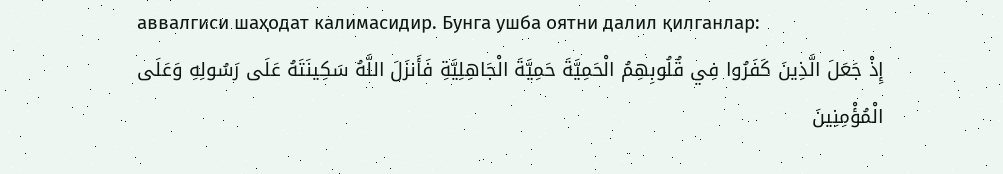аввалгиси шаҳодат калимасидир. Бунга ушба оятни далил қилганлар:
إِذْ جَعَلَ الَّذِينَ كَفَرُوا فِي قُلُوبِهِمُ الْحَمِيَّةَ حَمِيَّةَ الْجَاهِلِيَّةِ فَأَنزَلَ اللَّهُ سَكِينَتَهُ عَلَى رَسُولِهِ وَعَلَى الْمُؤْمِنِينَ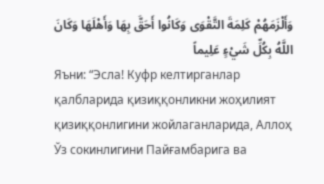وَأَلْزَمَهُمْ كَلِمَةَ التَّقْوَى وَكَانُوا أَحَقَّ بِهَا وَأَهْلَهَا وَكَانَ اللَّهُ بِكُلِّ شَيْءٍ عَلِيماً
Яъни: “Эсла! Куфр келтирганлар қалбларида қизиққонликни жоҳилият қизиққонлигини жойлаганларида, Аллоҳ Ўз сокинлигини Пайғамбарига ва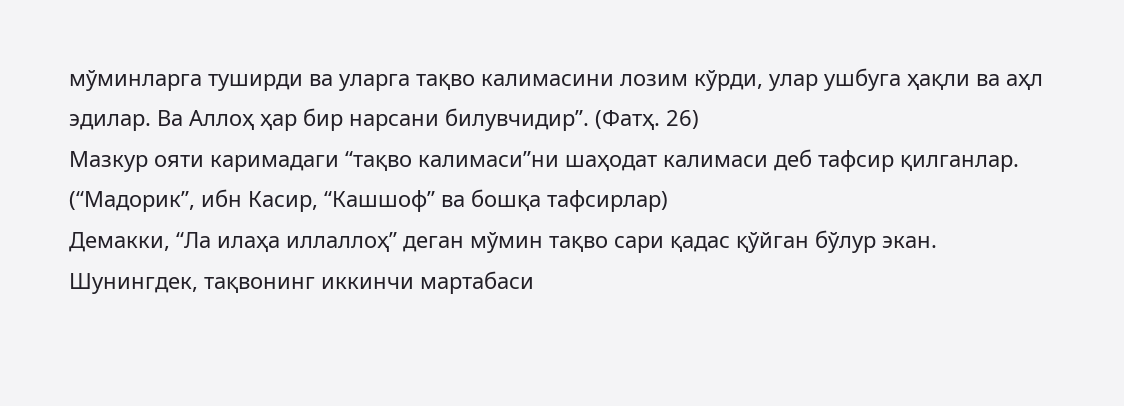мўминларга туширди ва уларга тақво калимасини лозим кўрди, улар ушбуга ҳақли ва аҳл эдилар. Ва Аллоҳ ҳар бир нарсани билувчидир”. (Фатҳ. 26)
Мазкур ояти каримадаги “тақво калимаси”ни шаҳодат калимаси деб тафсир қилганлар. (“Мадорик”, ибн Касир, “Кашшоф” ва бошқа тафсирлар)
Демакки, “Ла илаҳа иллаллоҳ” деган мўмин тақво сари қадас қўйган бўлур экан.
Шунингдек, тақвонинг иккинчи мартабаси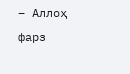– Аллоҳ фарз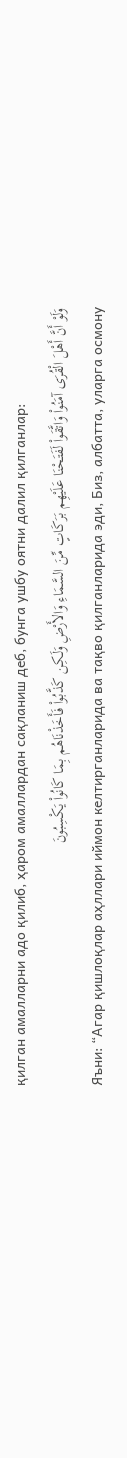қилган амалларни адо қилиб, ҳаром амаллардан сақланиш деб, бунга ушбу оятни далил қилганлар:
وَلَوْ أَنَّ أَهْلَ الْقُرَى آمَنُواْ وَاتَّقَواْ لَفَتَحْنَا عَلَيْهِم بَرَكَاتٍ مِّنَ السَّمَاءِ وَالأَرْضِ وَلَـكِن كَذَّبُواْ فَأَخَذْنَاهُم بِمَا كَانُواْ يَكْسِبُونَ
Яъни: “Агар қишлоқлар аҳллари иймон келтирганларида ва тақво қилганларида эди, Биз, албатта, уларга осмону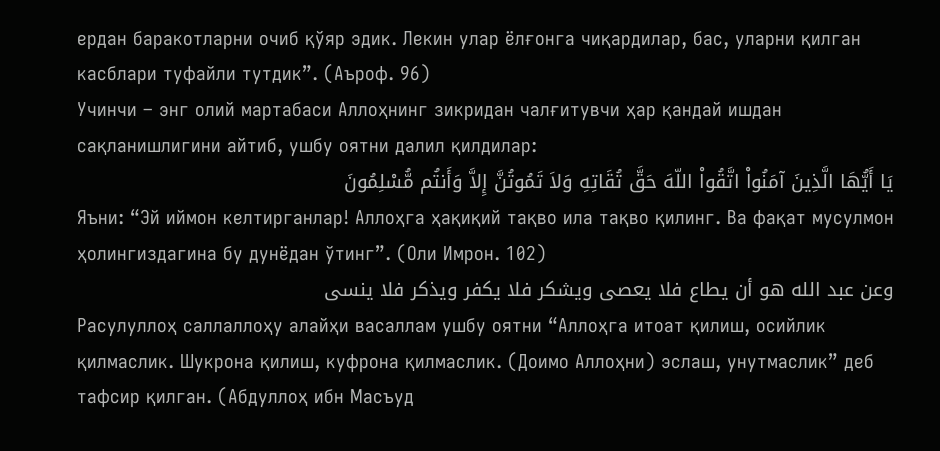ердан баракотларни очиб қўяр эдик. Лекин улар ёлғонга чиқардилар, бас, уларни қилган касблари туфайли тутдик”. (Аъроф. 96)
Учинчи – энг олий мартабаси Аллоҳнинг зикридан чалғитувчи ҳар қандай ишдан сақланишлигини айтиб, ушбу оятни далил қилдилар:
يَا أَيُّهَا الَّذِينَ آمَنُواْ اتَّقُواْ اللّهَ حَقَّ تُقَاتِهِ وَلاَ تَمُوتُنَّ إِلاَّ وَأَنتُم مُّسْلِمُونَ
Яъни: “Эй иймон келтирганлар! Аллоҳга ҳақиқий тақво ила тақво қилинг. Ва фақат мусулмон ҳолингиздагина бу дунёдан ўтинг”. (Оли Имрон. 102)
وعن عبد الله هو أن يطاع فلا يعصى ويشكر فلا يكفر ويذكر فلا ينسى
Расулуллоҳ саллаллоҳу алайҳи васаллам ушбу оятни “Аллоҳга итоат қилиш, осийлик қилмаслик. Шукрона қилиш, куфрона қилмаслик. (Доимо Аллоҳни) эслаш, унутмаслик” деб тафсир қилган. (Абдуллоҳ ибн Масъуд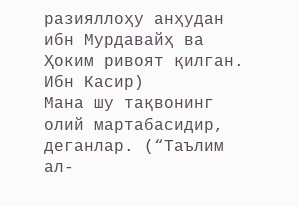разияллоҳу анҳудан ибн Мурдавайҳ ва Ҳоким ривоят қилган. Ибн Касир)
Мана шу тақвонинг олий мартабасидир, деганлар. (“Таълим ал-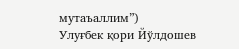мутаъаллим”)
Улуғбек қори Йўлдошев